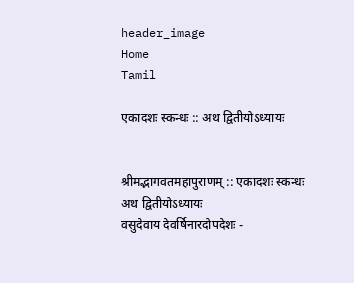header_image
Home
Tamil

एकादशः स्कन्धः :: अथ द्वितीयोऽध्यायः


श्रीमद्भागवतमहापुराणम् :: एकादशः स्कन्धः
अथ द्वितीयोऽध्यायः
वसुदेवाय देवर्षिनारदोपदेशः -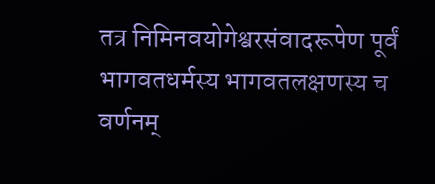तत्र निमिनवयोगेश्वरसंवादरूपेण पूर्वं भागवतधर्मस्य भागवतलक्षणस्य च वर्णनम्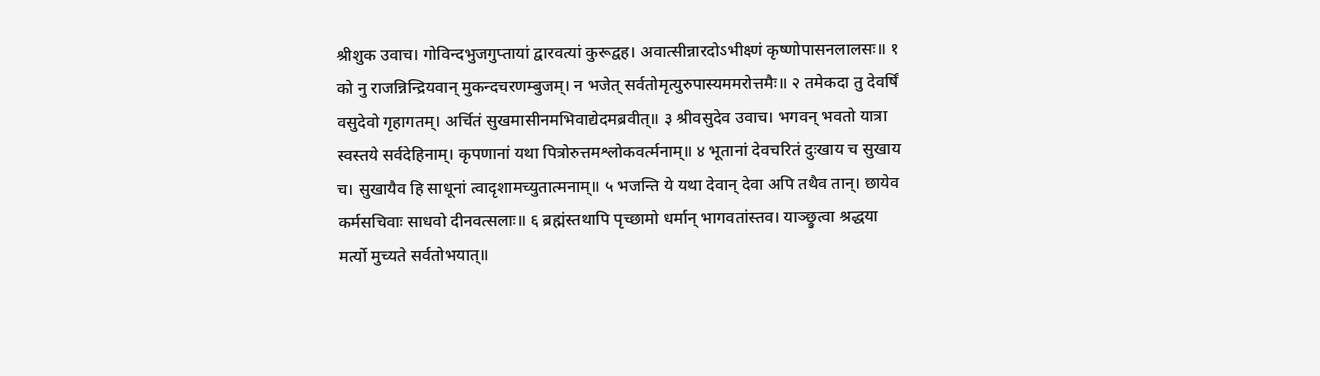श्रीशुक उवाच। गोविन्दभुजगुप्तायां द्वारवत्यां कुरूद्वह। अवात्सीन्नारदोऽभीक्ष्णं कृष्णोपासनलालसः॥ १ को नु राजन्निन्द्रियवान् मुकन्दचरणम्बुजम्। न भजेत् सर्वतोमृत्युरुपास्यममरोत्तमैः॥ २ तमेकदा तु देवर्षिं वसुदेवो गृहागतम्। अर्चितं सुखमासीनमभिवाद्येदमब्रवीत्॥ ३ श्रीवसुदेव उवाच। भगवन् भवतो यात्रा स्वस्तये सर्वदेहिनाम्। कृपणानां यथा पित्रोरुत्तमश्लोकवर्त्मनाम्॥ ४ भूतानां देवचरितं दुःखाय च सुखाय च। सुखायैव हि साधूनां त्वादृशामच्युतात्मनाम्॥ ५ भजन्ति ये यथा देवान् देवा अपि तथैव तान्। छायेव कर्मसचिवाः साधवो दीनवत्सलाः॥ ६ ब्रह्मंस्तथापि पृच्छामो धर्मान् भागवतांस्तव। याञ्छ्रुत्वा श्रद्धया मर्त्यो मुच्यते सर्वतोभयात्॥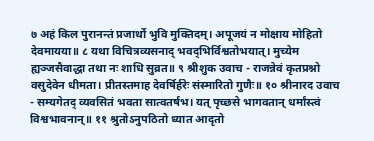७ अहं किल पुरानन्तं प्रजार्थो भुवि मुक्तिदम्। अपूजयं न मोक्षाय मोहितो देवमायया॥ ८ यथा विचित्रव्यसनाद् भवद्‌भिर्विश्वतोभयात्। मुच्येम ह्यञ्जसैवाद्धा तथा नः शाधि सुव्रत॥ ९ श्रीशुक उवाच - राजन्नेवं कृतप्रश्नो वसुदेवेन धीमता। प्रीतस्तमाह देवर्षिर्हरेः संस्मारितो गुणैः॥ १० श्रीनारद उवाच - सम्यगेतद् व्यवसितं भवता सात्वतर्षभ। यत् पृच्छसे भागवतान् धर्मांस्त्वं विश्वभावनान्॥ ११ श्रुतोऽनुपठितो ध्यात आदृतो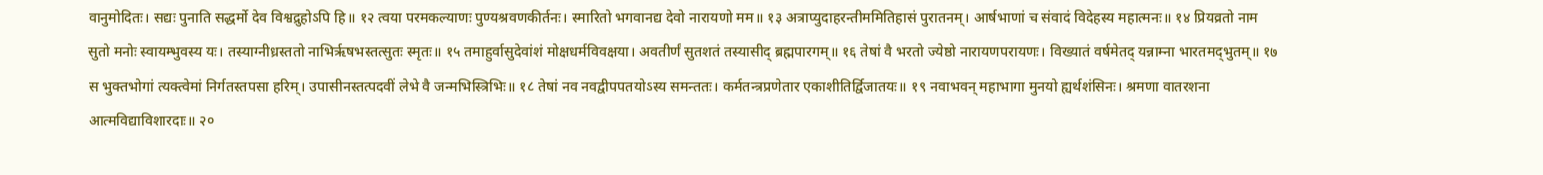वानुमोदितः। सद्यः पुनाति सद्धर्मो देव विश्वद्रुहोऽपि हि॥ १२ त्वया परमकल्याणः पुण्यश्रवणकीर्तनः। स्मारितो भगवानद्य देवो नारायणो मम॥ १३ अत्राप्युदाहरन्तीममितिहासं पुरातनम्। आर्षभाणां च संवादं विदेहस्य महात्मनः॥ १४ प्रियव्रतो नाम सुतो मनोः स्वायम्भुवस्य यः। तस्याग्नीध्रस्ततो नाभिर्ऋषभस्तत्सुतः स्मृतः॥ १५ तमाहुर्वासुदेवांशं मोक्षधर्मविवक्षया। अवतीर्णं सुतशतं तस्यासीद् ब्रह्मपारगम्॥ १६ तेषां वै भरतो ज्येष्ठो नारायणपरायणः। विख्यातं वर्षमेतद् यन्नाम्ना भारतमद्‍भुतम्॥ १७ स भुक्तभोगां त्यक्त्वेमां निर्गतस्तपसा हरिम्। उपासीनस्तत्पदवीं लेभे वै जन्मभिस्त्रिभिः॥ १८ तेषां नव नवद्वीपपतयोऽस्य समन्ततः। कर्मतन्त्रप्रणेतार एकाशीतिर्द्विजातयः॥ १९ नवाभवन् महाभागा मुनयो ह्यर्थशंसिनः। श्रमणा वातरशना आत्मविद्याविशारदाः॥ २०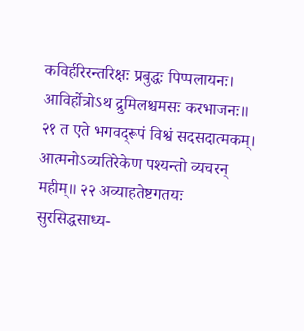कविर्हरिरन्तरिक्षः प्रबुद्धः पिप्पलायनः। आविर्होत्रोऽथ द्रुमिलश्चमसः करभाजनः॥ २१ त एते भगवद्‌रूपं विश्वं सदसदात्मकम्। आत्मनोऽव्यतिरेकेण पश्यन्तो व्यचरन् महीम्॥ २२ अव्याहतेष्टगतयः सुरसिद्धसाध्य-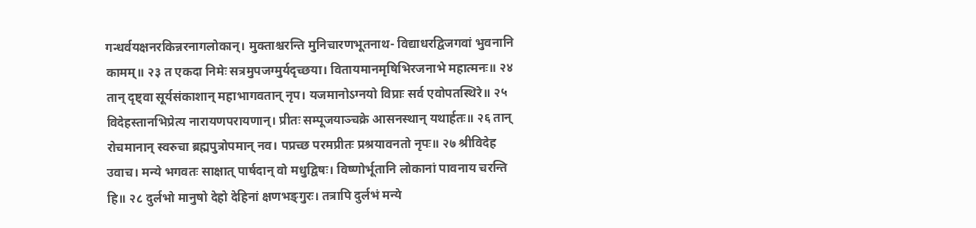गन्धर्वयक्षनरकिन्नरनागलोकान्। मुक्ताश्चरन्ति मुनिचारणभूतनाथ- विद्याधरद्विजगवां भुवनानि कामम्॥ २३ त एकदा निमेः सत्रमुपजग्मुर्यदृच्छया। वितायमानमृषिभिरजनाभे महात्मनः॥ २४ तान् दृष्ट्वा सूर्यसंकाशान् महाभागवतान् नृप। यजमानोऽग्नयो विप्राः सर्व एवोपतस्थिरे॥ २५ विदेहस्तानभिप्रेत्य नारायणपरायणान्। प्रीतः सम्पूजयाञ्चक्रे आसनस्थान् यथार्हतः॥ २६ तान् रोचमानान् स्वरुचा ब्रह्मपुत्रोपमान् नव। पप्रच्छ परमप्रीतः प्रश्रयावनतो नृपः॥ २७ श्रीविदेह उवाच। मन्ये भगवतः साक्षात् पार्षदान् वो मधुद्विषः। विष्णोर्भूतानि लोकानां पावनाय चरन्ति हि॥ २८ दुर्लभो मानुषो देहो देहिनां क्षणभङ्‌गुरः। तत्रापि दुर्लभं मन्ये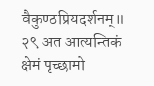वैकुण्ठप्रियदर्शनम्॥ २९ अत आत्यन्तिकं क्षेमं पृच्छामो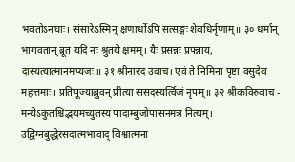भवतोऽनघाः। संसारेऽस्मिन् क्षणार्धोऽपि सत्सङ्गः शेवधिर्नृणाम्॥ ३० धर्मान् भागवतान् ब्रूत यदि नः श्रुतये क्षमम्। यैः प्रसन्नः प्रपन्नाय, दास्यत्यात्मानमप्यजः॥ ३१ श्रीनारद उवाच। एवं ते निमिना पृष्टा वसुदेव महत्तमाः। प्रतिपूज्याब्रुवन् प्रीत्या ससदस्यर्त्विजं नृपम्॥ ३२ श्रीकविरुवाच - मन्येऽकुतश्चिद्भयमच्युतस्य पादाम्बुजोपासनमत्र नित्यम्। उद्विग्नबुद्धेरसदात्मभावाद् विश्वात्मना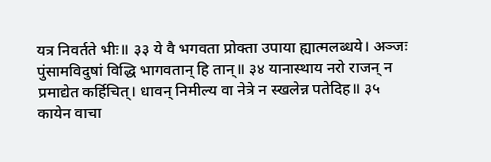यत्र निवर्तते भीः॥ ३३ ये वै भगवता प्रोक्ता उपाया ह्यात्मलब्धये। अञ्जः पुंसामविदुषां विद्धि भागवतान् हि तान्॥ ३४ यानास्थाय नरो राजन् न प्रमाद्येत कर्हिचित्। धावन् निमील्य वा नेत्रे न स्खलेन्न पतेदिह॥ ३५ कायेन वाचा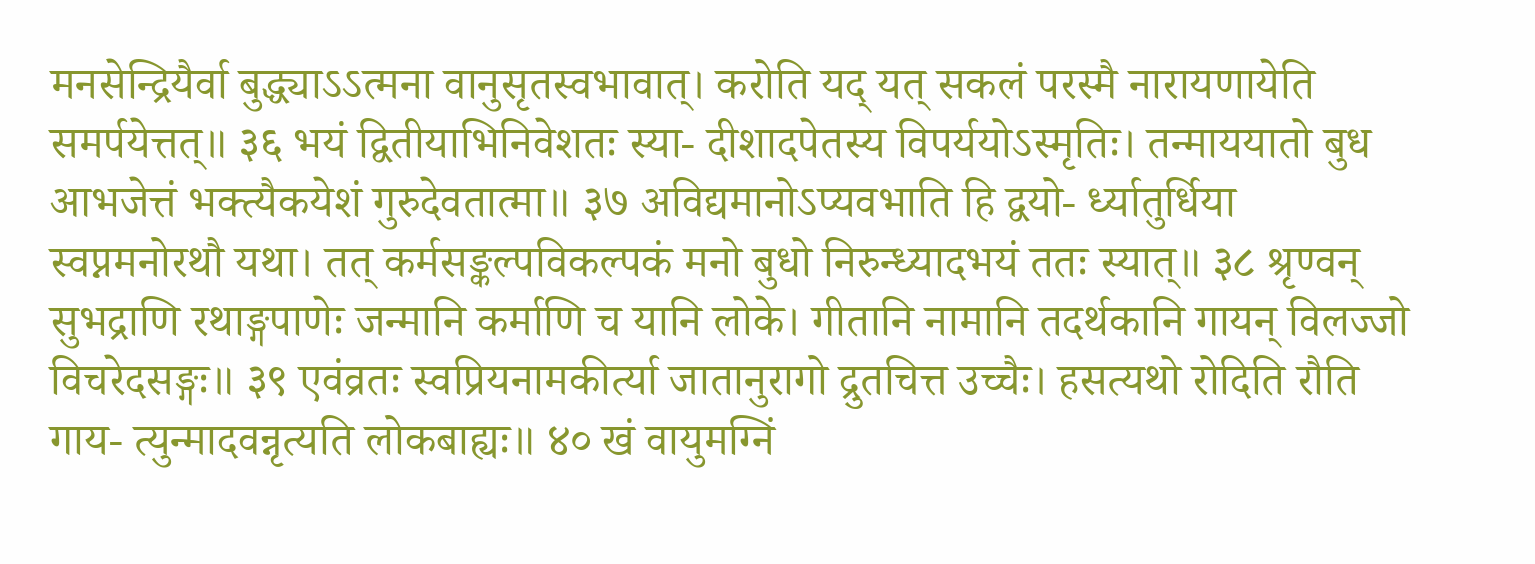मनसेन्द्रियैर्वा बुद्ध्याऽऽत्मना वानुसृतस्वभावात्। करोति यद् यत् सकलं परस्मै नारायणायेति समर्पयेत्तत्॥ ३६ भयं द्वितीयाभिनिवेशतः स्या- दीशादपेतस्य विपर्ययोऽस्मृतिः। तन्माययातो बुध आभजेत्तं भक्त्यैकयेशं गुरुदेवतात्मा॥ ३७ अविद्यमानोऽप्यवभाति हि द्वयो- र्ध्यातुर्धिया स्वप्नमनोरथौ यथा। तत् कर्मसङ्कल्पविकल्पकं मनो बुधो निरुन्ध्यादभयं ततः स्यात्॥ ३८ श्रृण्वन् सुभद्राणि रथाङ्गपाणेः जन्मानि कर्माणि च यानि लोके। गीतानि नामानि तदर्थकानि गायन् विलज्जो विचरेदसङ्गः॥ ३९ एवंव्रतः स्वप्रियनामकीर्त्या जातानुरागो द्रुतचित्त उच्चैः। हसत्यथो रोदिति रौति गाय- त्युन्मादवन्नृत्यति लोकबाह्यः॥ ४० खं वायुमग्निं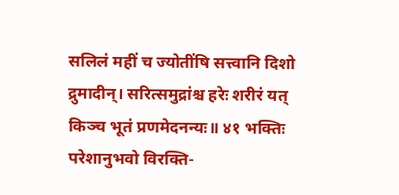सलिलं महीं च ज्योतींषि सत्त्वानि दिशो द्रुमादीन्। सरित्समुद्रांश्च हरेः शरीरं यत् किञ्च भूतं प्रणमेदनन्यः॥ ४१ भक्तिः परेशानुभवो विरक्ति-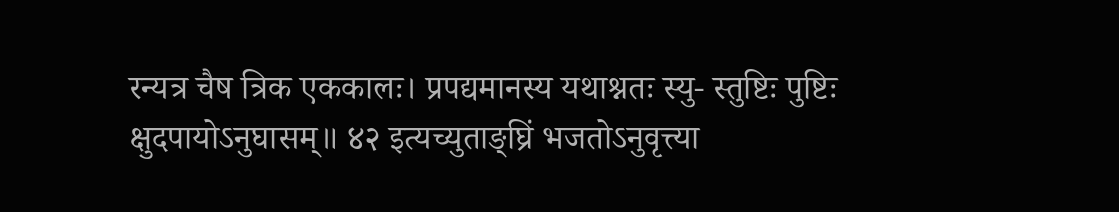रन्यत्र चैष त्रिक एककालः। प्रपद्यमानस्य यथाश्नतः स्यु- स्तुष्टिः पुष्टिः क्षुदपायोऽनुघासम्॥ ४२ इत्यच्युताङ्‌घ्रिं भजतोऽनुवृत्त्या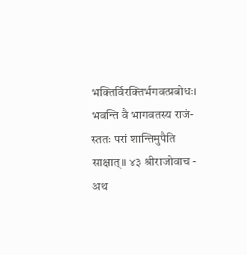भक्तिर्विरक्तिर्भगवत्प्रबोधः। भवन्ति वै भागवतस्य राजं- स्ततः परां शान्तिमुपैति साक्षात्॥ ४३ श्रीराजोवाच - अथ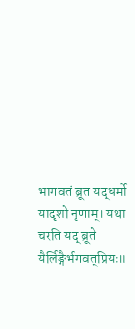भागवतं ब्रूत यद्धर्मो यादृशो नृणाम्। यथा चरति यद्‍ ब्रूते यैर्लिङ्गैर्भगवत्‌प्रियः॥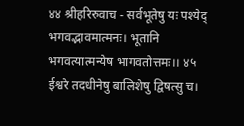४४ श्रीहरिरुवाच - सर्वभूतेषु यः पश्येद् भगवद्भावमात्मनः। भूतानि भगवत्यात्मन्येष भागवतोत्तमः।। ४५ ईश्वरे तदधीनेषु बालिशेषु द्विषत्सु च।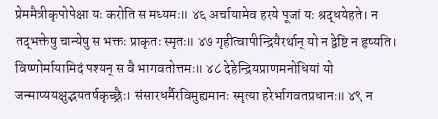प्रेममैत्रीकृपोपेक्षा यः करोति स मध्यमः॥ ४६ अर्चायामेव हरये पूजां यः श्रद्धयेहते। न तद्‍भक्तेषु चान्येषु स भक्तः प्राकृतः स्मृतः॥ ४७ गृहीत्वापीन्द्रियैरर्थान् यो न द्वेष्टि न हृष्यति। विष्णोर्मायामिदं पश्यन् स वै भागवतोत्तमः॥ ४८ देहेन्द्रियप्राणमनोधियां यो जन्माप्ययक्षुद्भयतर्षकृच्छ्रैः। संसारधर्मैरविमुह्यमानः स्मृत्या हरेर्भागवतप्रधानः॥ ४९ न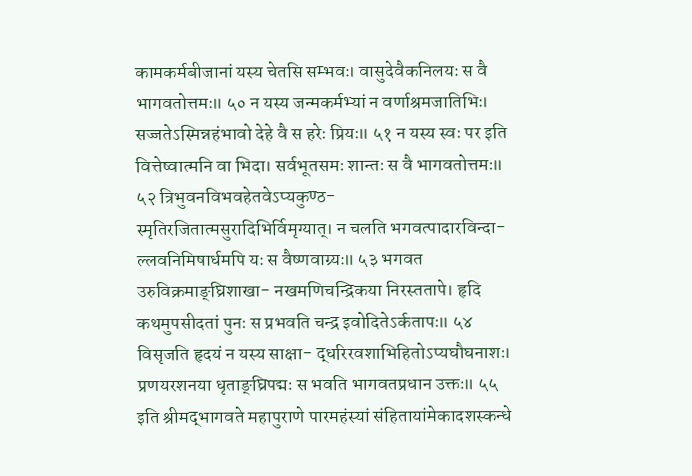कामकर्मबीजानां यस्य चेतसि सम्भवः। वासुदेवैकनिलयः स वै भागवतोत्तमः॥ ५० न यस्य जन्मकर्मभ्यां न वर्णाश्रमजातिभिः। सज्जतेऽस्मिन्नहंभावो देहे वै स हरेः प्रियः॥ ५१ न यस्य स्वः पर इति वित्तेष्वात्मनि वा भिदा। सर्वभूतसमः शान्तः स वै भागवतोत्तमः॥ ५२ त्रिभुवनविभवहेतवेऽप्यकुण्ठ- स्मृतिरजितात्मसुरादिभिर्विमृग्यात्। न चलति भगवत्पादारविन्दा- ल्लवनिमिषार्धमपि यः स वैष्णवाग्र्यः॥ ५३ भगवत उरुविक्रमाङ्‌घ्रिशाखा- नखमणिचन्द्रिकया निरस्ततापे। हृदि कथमुपसीदतां पुनः स प्रभवति चन्द्र इवोदितेऽर्कतापः॥ ५४ विसृजति हृदयं न यस्य साक्षा- द्धरिरवशाभिहितोऽप्यघौघनाशः। प्रणयरशनया धृताङ्‌घ्रिपद्मः स भवति भागवतप्रधान उक्तः॥ ५५ इति श्रीमद्‍भागवते महापुराणे पारमहंस्यां संहितायांमेकादशस्कन्धे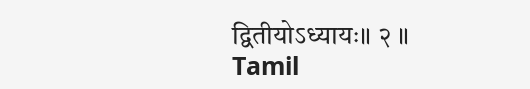द्वितीयोऽध्यायः॥ २ ॥
Tamil